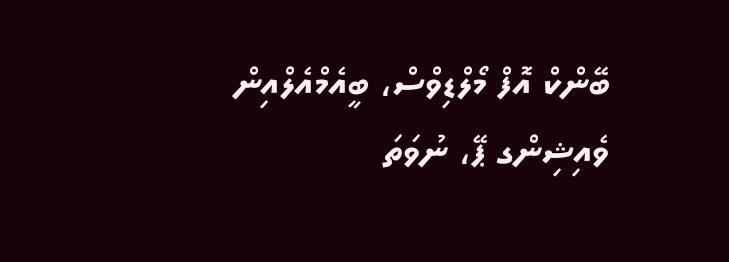ބޭންކް އޮފް މޯލްޑިވްސް، ބީއެމްއެލްއިން ވެއިޝިންގ ޕޭ، ނުވަތަ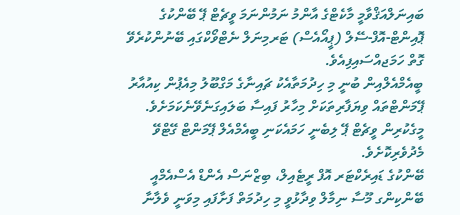ބައިނަލްއަޤްވާމީ މާކެޓްގެ އާންމު ނަމުންނަމަ ވީޗެޓް ޕޭ ބޭންކުގެ ޕޮއިންޓް-އޮފް-ސޭލް (ޕީއޯއެސް) ޓަރމިނަލް ނެޓްވޯކްގައި ބޭނުންކުރެވޭ ގޮތް ހަމަޖއްސައިފިއެވެ.
ބީއެމްއެލްއިން ބުނީ މި ހިދުމަތާއެކު ޗައިނާގެ މަގްބޫލު މިއެޕުން ކިއުއާރު ޕޭމަންޓްތައް ވިޔަފާރިތަކަށް މިހާރު ފައިސާ ބަލައިގަނެވޭނެކަމަށެވެ. މީގެކުރިން ވީޗެޓް ޕޭ ލިބެނީ ހަމައެކަނި ބީއެމްއެލް ޕޭމަންޓް ގޭޓްވޭ މެދުވެރިކޮށެވެ.
ބޭންކުގެ ޑައިރެކްޓަރ އޮފް ރީޓެއިލް، ބިޒްނަސް އެންޑް އެސްއެމްއީ ބޭންކިންގ މޫސާ ނިމާލް ވިދާޅުވީ މި ހިދުމަތް ފަށާފައި މިވަނީ ވެލާނާ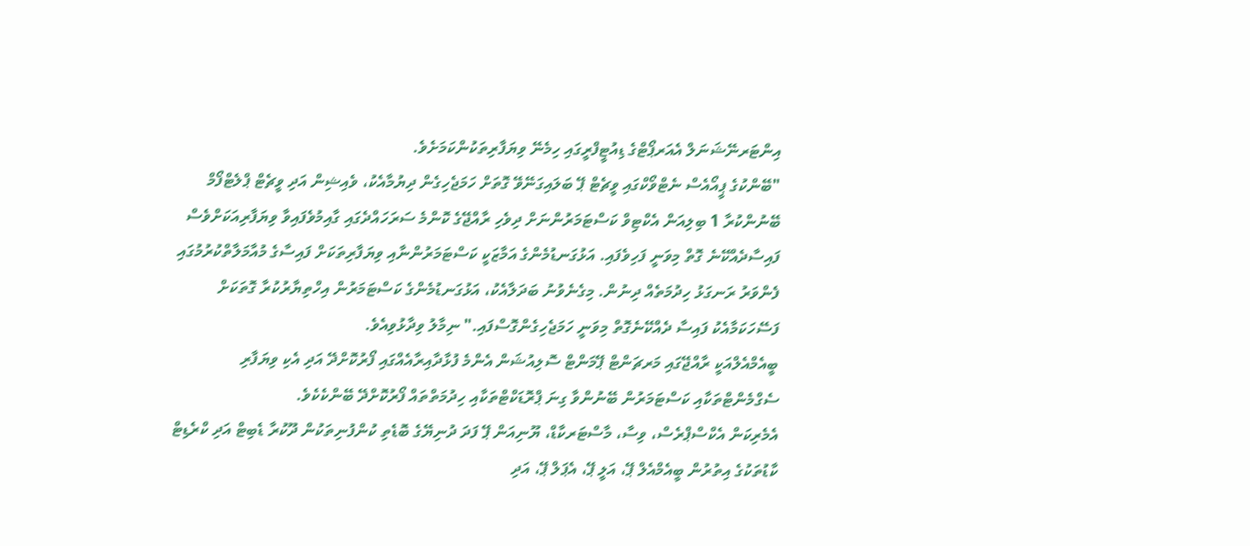އިންޓަރނޭޝަނަލް އެއަރޕޯޓްގެ ޑިއުޓީފްރީގައި ހިމެނޭ ވިޔަފާރިތަކުންކަމަށެވެ.
"ބޭންކުގެ ޕީއޯއެސް ނެޓްވޯކްގައި ވީޗެޓް ޕޭ ބަލައިގަނޭވޭ ގޮތަށް ހަމަޖެހިގެން ދިޔުމާއެކު، ވެއިޝިން އަދި ވީޗެޓް ޕްލެޓްފޯމް ބޭނުންކުރާ 1 ބިލިއަން އެކްޓިވް ކަސްޓަމަރުންނަށް ދިވެހި ރާއްޖޭގެ ކޮންމެ ސަރަހައްދެގައި ގާއިމުވެފައިވާ ވިޔަފާރިއަކަށްވެސް ފައިސާދެއްކޭނެ ގޮތް މިވަނީ ފަހިވެފައި. އަޅުގަނޑުމެންގެ އަމާޒަކީ ކަސްޓަމަރުންނާއި ވިޔަފާރިތަކަށް ފައިސާގެ މުއާމަލާތްކުރުމުގައި ފެންވަރު ރަނގަޅު ހިދުމަތެއް ދިނުން. މިގެނެވުނު ބަދަލާއެކު، އަޅުގަނޑުމެންގެ ކަސްޓަމަރުން އިހްތިޔާރުކުރާ ގޮތަކަށް ފަސޭހަކަމާއެކު ފައިސާ ދެއްކޭނެގޮތް މިވަނީ ހަމަޖެހިގެންގޮސްފައި." ނިމާލު ވިދާޅުވިއެވެ.
ބީއެމްއެލްއަކީ ރާއްޖޭގައި މަރޗަންޓް ޕޭމަންޓް ސޮލިއުޝަން އެންމެ ފުޅާދާއިރާއެއްގައި ފޯރުކޮށްދޭ އަދި އެކި ވިޔަފާރި ސެގްމެންޓްތަކާއި ކަސްޓަމަރުން ބޭނުންވާ ގިނަ ޕްރޮޑަކްޓްތަކާއި ހިދުމަތްތައް ފޯރުކޮށްދޭ ބޭންކެކެވެ.
އެމެރިކަން އެކްސްޕްރެސް، ވިސާ، މާސްޓަރކާޑް، ޔޫނިއަން ޕޭ ފަދަ ދުނިޔޭގެ ބޮޑެތި ކުންފުނިތަކުން ދޫކުރާ ޑެބިޓް އަދި ކްރެޑިޓް ކާޑުތަކުގެ އިތުރުން ބީއެމްއެލް ޕޭ، އަލީ ޕޭ، އެޕަލް ޕޭ، އަދި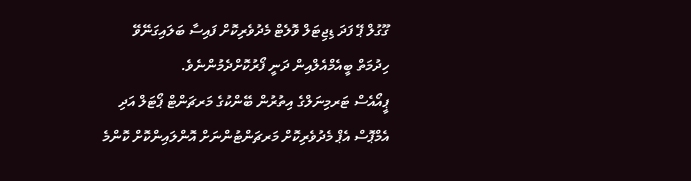ގޫގުލް ޕޭ ފަދަ ޑިޖިޓަލް ވޮލެޓް މެދުވެރިކޮށް ފައިސާ ބަލައިގަނޭވޭ ހިދުމަތް ބީއެމްއެލްއިން ދަނީ ފޯރުކޮށްދެމުންނެވެ.
ޕީއޯއެސް ޓަރމިނަލްގެ އިތުރުން ބޭންކުގެ މަރޗަންޓް ޕޯޓަލް އަދި އެމްޕޮސް އެޕް މެދުވެރިކޮށް މަރޗަންޓުންނަށް އޮންލައިންކޮށް ކޮންމެ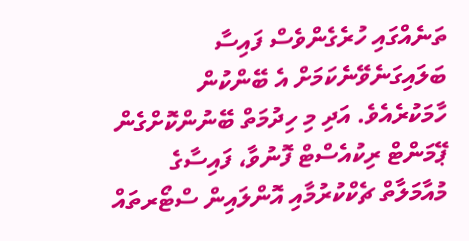ތަނެއްގައި ހުރެގެންވެސް ފައިސާ ބަލައިގަނެވޭނެކަމަށް އެ ބޭންކުން ހާމަކުރެއެވެ. އަދި މި ހިދުމަތް ބޭނުންކޮށްގެން ޕޭމަންޓް ރިކުއެސްޓް ފޮނުވާ، ފައިސާގެ މުއާމަލާތް ޗެކްކުރުމާއި އޮންލައިން ސްޓޯރތައް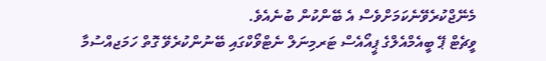މެނޭޖްކުރެވޭނެކަމަށްވެސް އެ ބޭންކުން ބުނެއެވެ.
ވީޗެޓް ޕޭ ބީއެމްއެލްގެ ޕީއޯއެސް ޓަރމިނަލް ނެޓްވޯކްގައި ބޭނުންކުރެވޭ ގޮތް ހަމަޖއްސުމާ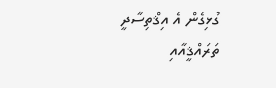ގުޅިގެން އެ އިޤްތިސާދީ ތަރައްޤީއާއި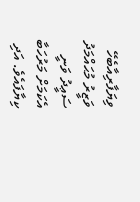ވިޔަފާރިއާބެހޭ ވަޒީރު މުޙައްމަދު ސަޢީދު ވަނީ އެކަމަށް މަރުހަބާ ކިޔާފައެވެ. އަދި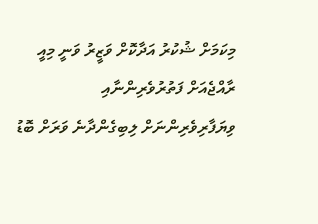މިކަމަށް ޝުކުރު އަދާކޮށް ވަޒީރު ވަނީ މިއީ ރާއްޖެއަށް ފަތުރުވެރިންނާއި ވިޔަފާރިވެރިންނަށް ލިބިގެންދާނެ ވަރަށް ބޮޑު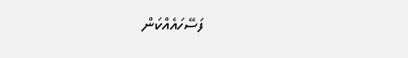ފަސޭހައެއްކަން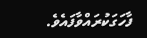ފާހަގަކުރައްވާފައެވެ.